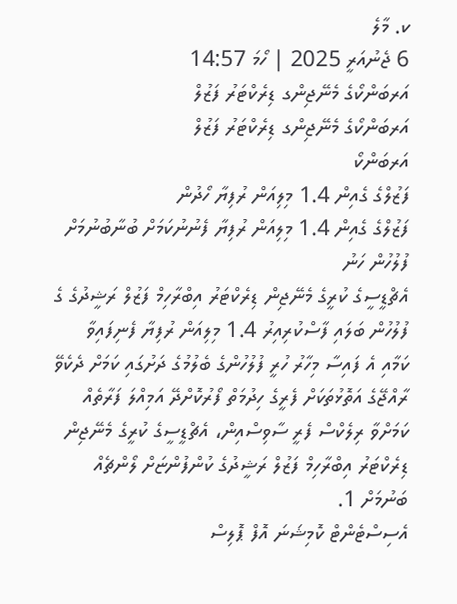ކ. މާލެ
6 ޖެނުއަރީ 2025 | ހޯމަ 14:57
އަރބަންކޯގެ މެނޭޖިންގ ޑިރެކްޓަރު ފަޒުލް
އަރބަންކޯގެ މެނޭޖިންގ ޑިރެކްޓަރު ފަޒުލް
އަރބަންކޯ
ފަޒުލްގެ ގެއިން 1.4 މިލިއަން ރުފިޔާ ހޯދުން
ފަޒުލްގެ ގެއިން 1.4 މިލިއަން ރުފިޔާ ފެނުނުކަމަށް ބުނާބުނުމަށް ފުލުހުން ހަނު
އެޗްޑީސީގެ ކުރީގެ މެނޭޖިން ޑިރެކްޓަރު އިބްރާހިމް ފަޒުލް ރަޝީދުގެ ގެ ފުލުހުން ބަލައި ފާސްކުރިއިރު 1.4 މިލިއަން ރުފިޔާ ފެނިފައިވާ ކަމާއި އެ ފައިސާ މިހާރު ހުރީ ފުލުހުންގެ ބެލުމުގެ ދަށުގައި ކަމަށް ދެކެވޭ
ރާއްޖޭގެ އަތޮޅުތަކަށް ފެރީގެ ހިދުމަތް ފޯރުކޮށްދޭ އަމިއްލަ ފަރާތެއް ކަމަށްވާ ރިލެކްސް ފެރީ ސާވިސްއިން، އެޗްޑީސީގެ ކުރީގެ މެނޭޖިން ޑިރެކްޓަރު އިބްރާހިމް ފަޒުލް ރަޝީދުގެ ކުންފުންޏަށް ލޯންޗެއް ބަނުމަށް 1.
އެސިސްޓެންޓް ކޮމިޝަނަ އޮފް ޕޮލިސް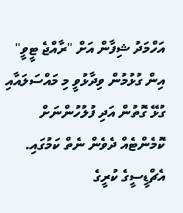އަހްމަދު ޝިފާން އަށް "ރާއްޖެ ޓީވީ" އިން ގުޅުމުން ވިދާޅުވީ މި މައްސަލައާއި ގުޅޭ ގޮތުން އަދި ފުލުހުންނަށް ކޮމެންޓެއް ދެވެން ނެތް ކަމުގައި.
އެޗްޑީސީގެ ކުރީގެ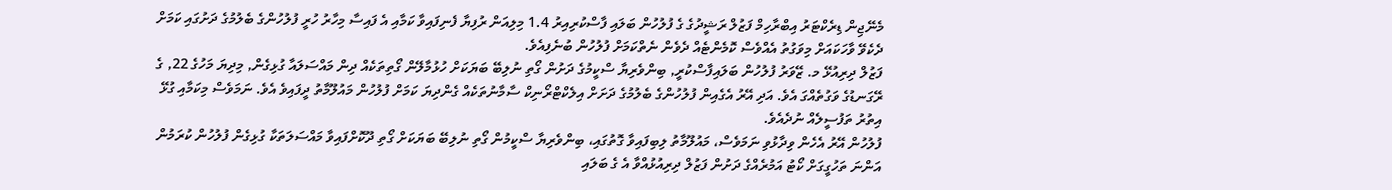މެނޭޖިން ޑިރެކްޓަރު އިބްރާހިމް ފަޒުލް ރަޝީދުގެ ގެ ފުލުހުން ބަލައި ފާސްކުރިއިރު 1.4 މިލިއަން ރުފިޔާ ފެނިފައިވާ ކަމާއި އެ ފައިސާ މިހާރު ހުރީ ފުލުހުންގެ ބެލުމުގެ ދަށުގައި ކަމަށް ދެކެވޭ ވާހަކައަށް މިވަގުތު އެއްވެސް ކޮމެންޓެއް ދެވެން ނެތްކަމަށް ފުލުހުން ބުނެފިއެވެ.
ފަޒުލް ދިރިއުޅޭ މ. ޒޭވަރު ފުލުހުން ބަލައިފާސްކުރީ, ބިންވެރިޔާ ސްކީމުގެ ދަށުން ގޯތި ނުލިބޭ ބަޔަކަށް ހުޅުމާލޭން ގޯތިތަކެއް ދިން މައްސަލައާ ގުޅިގެން, މިދިޔަ މަހުގެ 22, ގެ ރޭގަނޑުގެ ވަގުތެއްގަ އެވެ. އަދި އޭރު އެގެއިން ފުލުހުންގެ ބެލުމުގެ ދަށަށް އިލެކްޓްރޯނިކް ސާމާނުތަކެއް ގެންދިޔަ ކަމަށް ފުލުހުން މައުލޫމާތު ދީފައިވެ އެވެ. ނަމަވެސް މިކަމާއި ގުޅޭ އިތުރު ތަފުސީލެއް ނުދެއެވެ.
ފުލުހުން އޭރު އެހެން ވިދާޅުވި ނަމަވެސް، މައުލޫމާތު ލިބިފައިވާ ގޮތުގައި، ބިންވެރިޔާ ސްކީމުން ގޯތި ނުލިބޭ ބަޔަކަށް ގޯތި ދޫކޮށްފައިވާ މައްސަލަތަކާ ގުޅިގެން ފުލުހުން ކުރަމުން އަންނަ ތަހުގީގަށް ކޯޓު އަމުރެއްގެ ދަށުން ފަޒުލް ދިރިއުޅުއްވާ އެ ގެ ބަލައި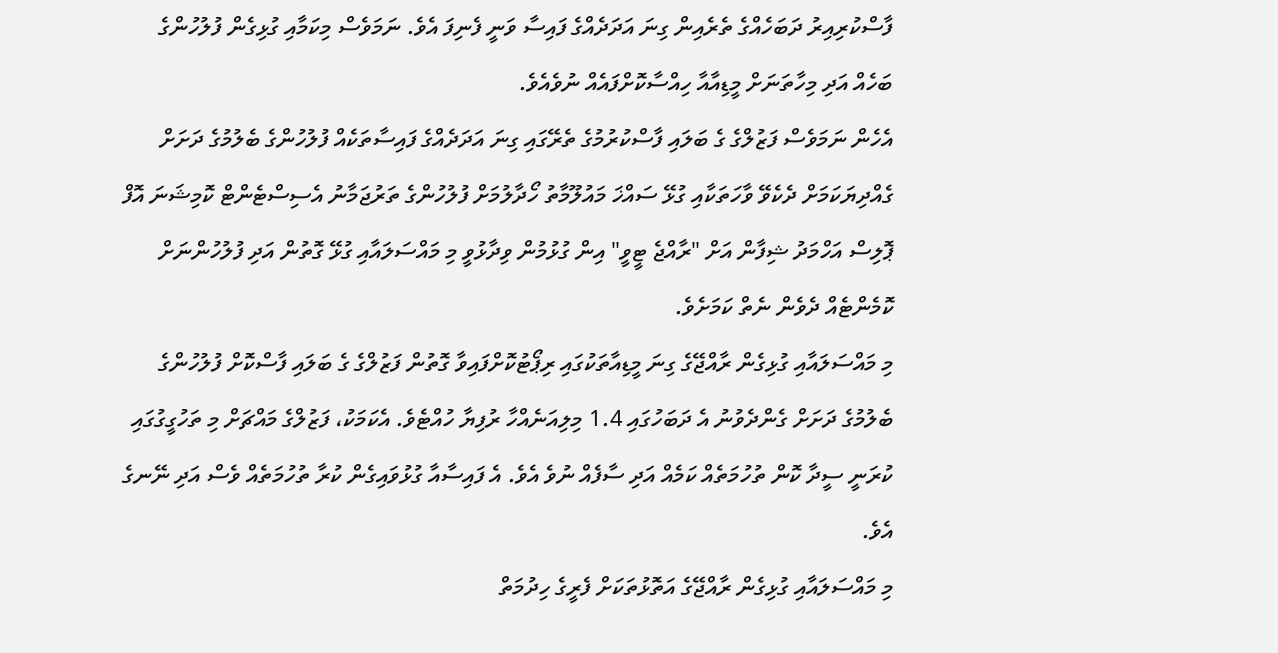ފާސްކުރިއިރު ދަބަހެއްގެ ތެރެއިން ގިނަ އަދަދެއްގެ ފައިސާ ވަނީ ފެނިފަ އެވެ. ނަމަވެސް މިކަމާއި ގުޅިގެން ފުލުހުންގެ ބަހެއް އަދި މިހާތަނަށް މީޑިއާއާ ހިއްސާކޮށްފައެއް ނުވެއެވެ.
އެހެން ނަމަވެސް ފަޒުލްގެ ގެ ބަލައި ފާސްކުރުމުގެ ތެރޭގައި ގިނަ އަދަދެއްގެ ފައިސާތަކެއް ފުލުހުންގެ ބެލުމުގެ ދަށަށް ގެއްދިޔަކަމަށް ދެކެވޭ ވާހަތަކާއި ގުޅޭ ސައްޚަ މައުލޫމާތު ހޯދާލުމަށް ފުލުހުންގެ ތަރުޖަމާނު އެސިސްޓެންޓް ކޮމިޝަނަ އޮފް ޕޮލިސް އަހްމަދު ޝިފާން އަށް "ރާއްޖެ ޓީވީ" އިން ގުޅުމުން ވިދާޅުވީ މި މައްސަލައާއި ގުޅޭ ގޮތުން އަދި ފުލުހުންނަށް ކޮމެންޓެއް ދެވެން ނެތް ކަމަށެވެ.
މި މައްސަލައާއި ގުޅިގެން ރާއްޖޭގެ ގިނަ މީޑިއާތަކުގައި ރިޕޯޓުކޮށްފައިވާ ގޮތުން ފަޒުލްގެ ގެ ބަލައި ފާސްކޮށް ފުލުހުންގެ ބެލުމުގެ ދަށަށް ގެންދެވުނު އެ ދަބަހުގައި 1.4 މިލިއަނެއްހާ ރުފިޔާ ހުއްޓެވެ. އެކަމަކު، ފަޒުލްގެ މައްޗަށް މި ތަހުގީގުގައި ކުރަނީ ސީދާ ކޮން ތުހުމަތެއް ކަމެއް އަދި ސާފެއް ނުވެ އެވެ. އެ ފައިސާއާ ގުޅުވައިގެން ކުރާ ތުހުމަތެއް ވެސް އަދި ނޭނގެ އެވެ.
މި މައްސަލައާއި ގުޅިގެން ރާއްޖޭގެ އަތޮޅުތަކަށް ފެރީގެ ހިދުމަތް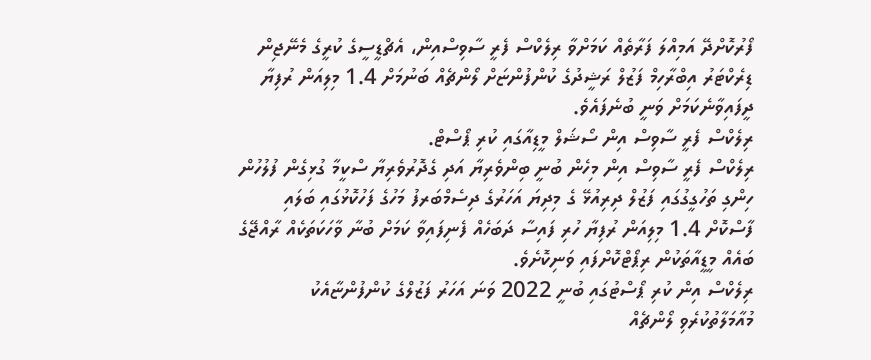ފޯރުކޮށްދޭ އަމިއްލަ ފަރާތެއް ކަމަށްވާ ރިލެކްސް ފެރީ ސާވިސްއިން، އެޗްޑީސީގެ ކުރީގެ މެނޭޖިން ޑިރެކްޓަރު އިބްރާހިމް ފަޒުލް ރަޝީދުގެ ކުންފުންޏަށް ލޯންޗެއް ބަނުމަށް 1.4 މިލިއަން ރުފިޔާ ދީފައިވާނެކަމަށް ވަނީ ބުނެފައެވެ.
ރިލެކްސް ފެރީ ސާވިސް އިން ސޯޝަލް މީޑިއާގައި ކުރި ޕޯސްޓް.
ރިލެކްސް ފެރީ ސާވިސް އިން މިހެން ބުނީ ބިންވެރިޔާ އަދި ގެދޮރުވެރިޔާ ސްކީމާ ގުޅިގެން ފުލުހުން ހިންގި ތަހުގީގުގައި ފަޒުލް ދިރިއުޅޭ ގެ މިދިޔަ އަހަރުގެ ދިސެމްބަރފު މަހުގެ ފަހުކޮޅުގައި ބަލައި ފާސްކޮށް 1.4 މިލިއަން ރުފިޔާ ހުރި ފައިސާ ދަބަހެއް ފެނިފައިވާ ކަމަށް ބުނާ ވާހަކަތަކެއް ރާއްޖޭގެ ބައެއް މީޑީއާތަކުން ރިޕޯޓްކޮށްފައި ވަނިކޮށެވެ.
ރިލެކްސް އިން ކުރި ޕޯސްޓުގައި ބުނީ 2022 ވަނަ އަހަރު ފަޒުލްގެ ކުންފުންޏާއެކު މުއާމަލާތުކުރެވި ލޯންޗެއް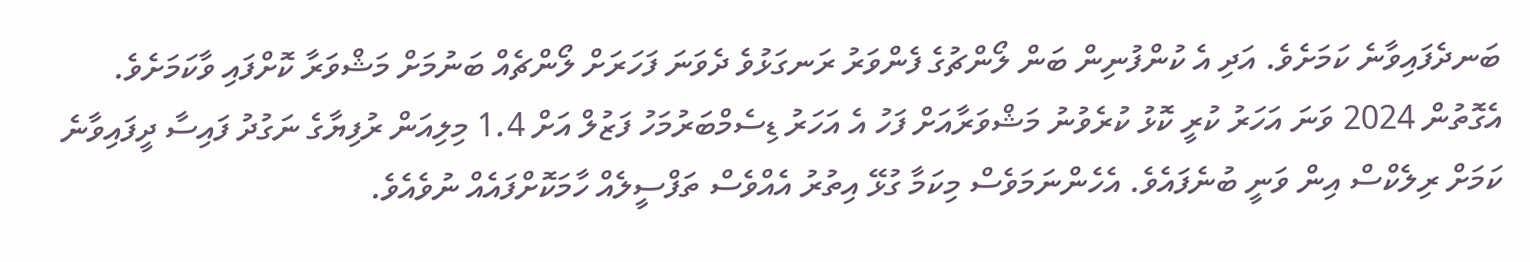ބަނދެފައިވާނެ ކަމަށެވެ. އަދި އެ ކުންފުނިން ބަން ލޯންޗުގެ ފެންވަރު ރަނގަޅުވެ ދެވަނަ ފަހަރަށް ލޯންޗެއް ބަނުމަށް މަޝްވަރާ ކޮށްފައި ވާކަމަށެވެ. އެގޮތުން 2024 ވަނަ އަހަރު ކުރީ ކޮޅު ކުރެވުނު މަޝްވަރާއަށް ފަހު އެ އަހަރު ޑިސެމްބަރުމަހު ފަޒުލް އަށް 1.4 މިލިއަން ރުފިޔާގެ ނަގުދު ފައިސާ ދީފައިވާނެ ކަމަށް ރިލެކްސް އިން ވަނީ ބުނެފައެވެ. އެހެންނަމަވެސް މިކަމާ ގުޅޭ އިތުރު އެއްވެސް ތަފްސީލެއް ހާމަކޮށްފައެއް ނުވެއެވެ.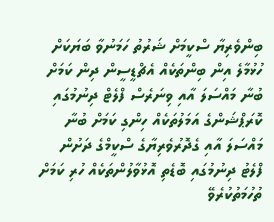ބިންވެރިޔާ ސްކީމަށް ޝަރުތު ހަމަނުވާ ބަޔަކަށް ހުޅުމާލެ އިން ބިންތަކެއް އެޗްޑީސީން ދިން ކަމަށް ބުނާ މައްސަލަ އާއި ވިނަރެސް ފްލެޓް ދިނުމުގައި ކޮރަޕްޝަންގެ އަމަލުތަކެއް ހިންގި ކަމަށް ބުނާ މައްސަލަ އާއި ގެދޮރުވެރިޔާގެ ސްކީމްގެ ދަށުން ފްލެޓު ދިނުމުގައި ބޮޑެތި އޮޅުވާލުންތަކެއް ހުރި ކަމަށް ތުހުމަތުކުރެވޭ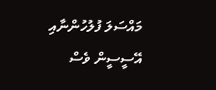މައްސަލަ ފުލުހުންނާއި އޭސީސީން ވެސް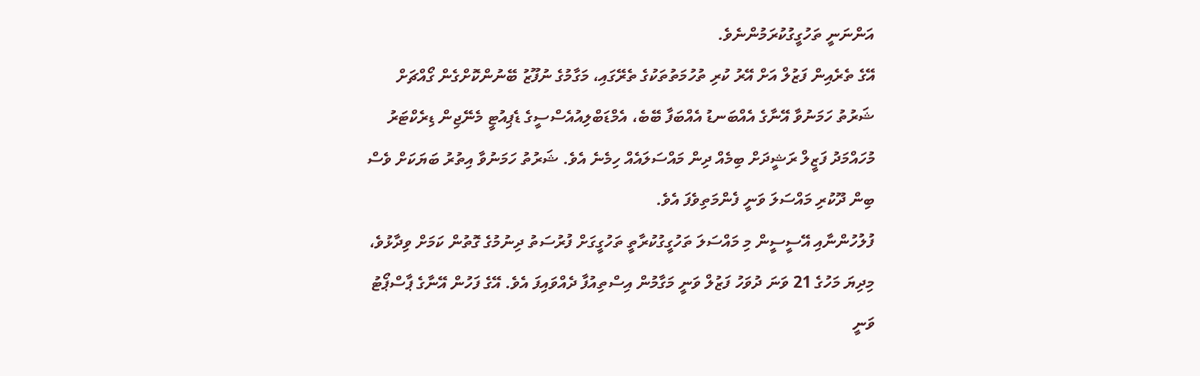އަންނަނީ ތަހުގީގުކުރަމުންނެވެ.
އޭގެ ތެރެއިން ފަޒުލް އަށް އޭރު ކުރި ތުހުމަތުތަކުގެ ތެރޭގައި، މަގާމުގެ ނުފޫޒު ބޭނުންކޮށްގެން ގޯއްޗަށް ޝަރުތު ހަމަނުވާ އޭނާގެ އެއްބަނޑު އެއްބަފާ ބޭބެ، އެމްޑަބްލިއުއެސްސީގެ ޑެޕިއުޓީ މެނޭޖިން ޑިރެކްޓަރު މުހައްމަދު ފަޒީލް ރަޝީދަށް ބިމެއް ދިން މައްސަލައެއް ހިމެނެ އެވެ. ޝަރުތު ހަމަނުވާ އިތުރު ބަޔަކަށް ވެސް ބިން ދޫކުރި މައްސަލަ ވަނީ ފެންމަތިވެފަ އެވެ.
ފުލުހުންނާއި އޭސީސީން މި މައްސަލަ ތަހުގީގުކުރާތީ ތަހުގީގަށް ފުރުސަތު ދިނުމުގެ ގޮތުން ކަމަށް ވިދާޅުވެ، މިދިޔަ މަހުގެ 21 ވަނަ ދުވަހު ފަޒުލް ވަނީ މަގާމުން އިސްތިއުފާ ދެއްވައިފަ އެވެ. އޭގެ ފަހުން އޭނާގެ ޕާސްޕޯޓު ވަނީ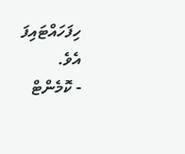ހިފަހައްޓައިފަ އެވެ.
- ކޮމެންޓް